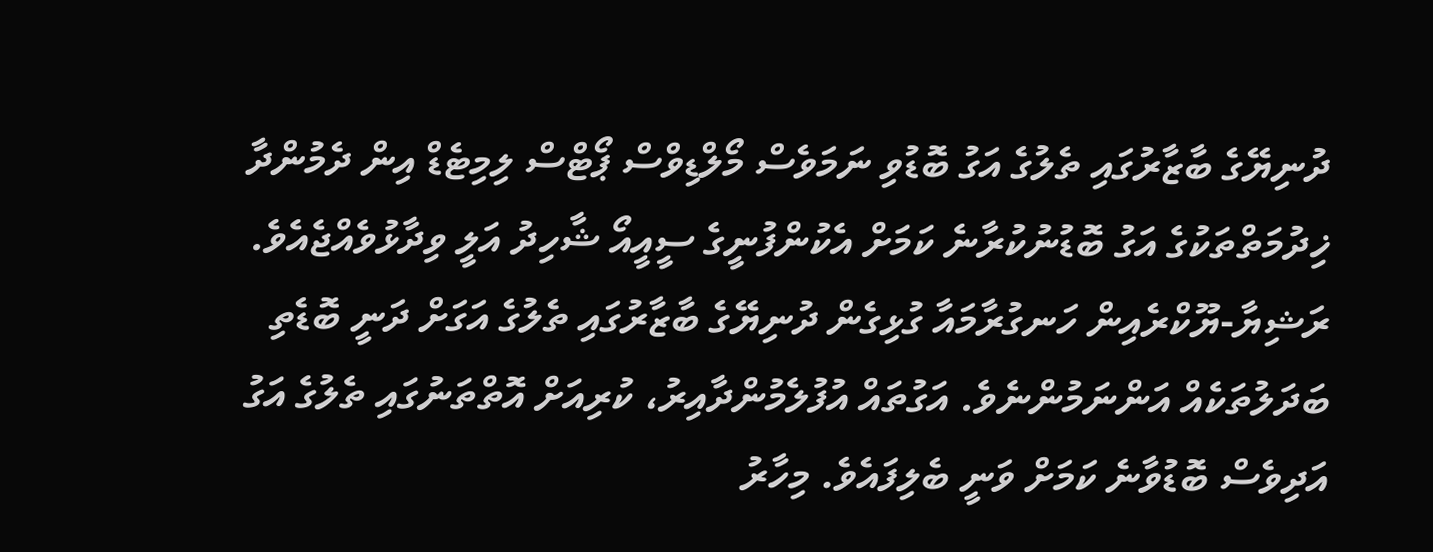ދުނިޔޭގެ ބާޒާރުގައި ތެލުގެ އަގު ބޮޑުވި ނަމަވެސް މޯލްޑިވްސް ޕޯޓްސް ލިމިޓެޑް އިން ދެމުންދާ ޚިދުމަތްތަކުގެ އަގު ބޮޑުނުކުރާނެ ކަމަށް އެކުންފުނީގެ ސީއީއޯ ޝާހިދު އަލީ ވިދާޅުވެއްޖެއެވެ.
ރަޝިޔާ-ޔޫކްރެއިން ހަނގުރާމައާ ގުޅިގެން ދުނިޔޭގެ ބާޒާރުގައި ތެލުގެ އަގަށް ދަނީ ބޮޑެތި ބަދަލުތަކެއް އަންނަމުންނެވެ. އަގުތައް އުފުލެމުންދާއިރު، ކުރިއަށް އޮތްތަނުގައި ތެލުގެ އަގު އަދިވެސް ބޮޑުވާނެ ކަމަށް ވަނީ ބެލިފައެވެ. މިހާރު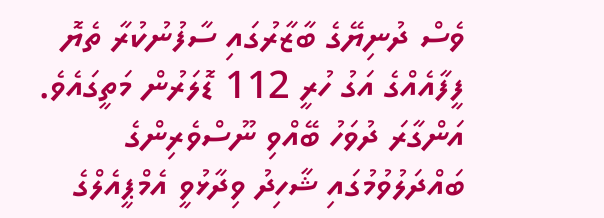ވެސް ދުނިޔޭގެ ބާޒާރުގައި ސާފުނުކުރާ ތެޔޮ ފީފާއެއްގެ އަގު ހުރީ 112 ޑޮލަރުން މަތީގައެވެ.
އަންގާރަ ދުވަހު ބޭއްވި ނޫސްވެރިންގެ ބައްދަލުވުމުގައި ޝާހިދު ވިދާޅުވީ އެމްޕީއެލްގެ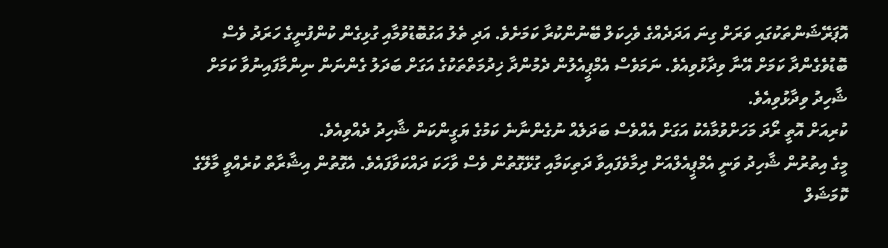އޮޕަރޭޝަންތަކުގައި ވަރަށް ގިނަ އަދަދެއްގެ ވެހިކަލް ބޭނުންކުރާ ކަމަށެވެ. އަދި ތެލު އަގުބޮޑުވުމާއި ގުޅިގެން ކުންފުނީގެ ހަރަދު ވެސް ބޮޑުވެގެންދާ ކަމަށް އޭނާ ވިދާޅުވިއެވެ. ނަމަވެސް އެމްޕީއެލުން ދެމުންދާ ޚިދުމަތްތަކުގެ އަގަށް ބަދަލު ގެންނަން ނިންމާފައިނުވާ ކަމަށް ޝާހިދު ވިދާޅުވިއެވެ.
ކުރިއަށް އޮތީ ރޯދަ މަހަށްވުމާއެކު އަގަށް އެއްވެސް ބަދަލެއް ނުގެންނާނެ ކަމުގެ ޔަގީންކަން ޝާހިދު ދެއްވިއެވެ.
މީގެ އިތުރުން ޝާހިދު ވަނީ އެމްޕީއެލްއަށް ދިމާވެފައިވާ ދަތިކަމާއި ގުޅޭގޮތުން ވެސް ވާހަކަ ދައްކަވާފައެވެ. އެގޮތުން އިޝާރާތް ކުރެއްވީ މާލޭގެ ކޮމަޝަލް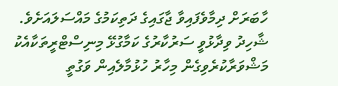ހާބަރަށް ދިމާވެފައިވާ ޖާގައިގެ ދަތިކަމުގެ މައްސަލައަށެވެ. ޝާހިދު ވިދާޅުވީ ސަރުކާރުގެ ކަމާގުޅޭ މިނިސްޓްރީތަކާއެކު މަޝްވަރާކުރެވިގެން މިހާރު ހުޅުމާލެއިން ވަގުތީ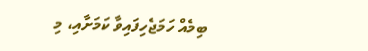ބިމެއް ހަމަޖެހިފައިވާ ކަމަށާއި، މި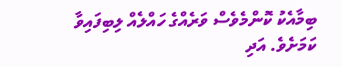ބިމާއެކު ކޮންމެވެސް ވަރެއްގެ ހައްލެއް ލިބިފައިވާ ކަމަށެވެ. އަދި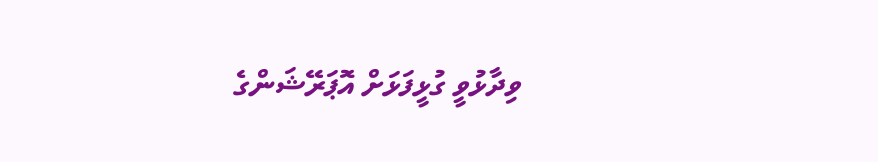ވިދާޅުވީ ގުޅީފަޅަށް އޮޕަރޭޝަންގެ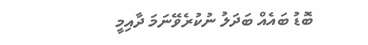ބޮޑު ބައެއް ބަދަލު ނުކުރެވޭނަމަ ދާއިމީ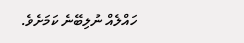ހައްލެއް ނުލިބޭނެ ކަމަށެވެ.